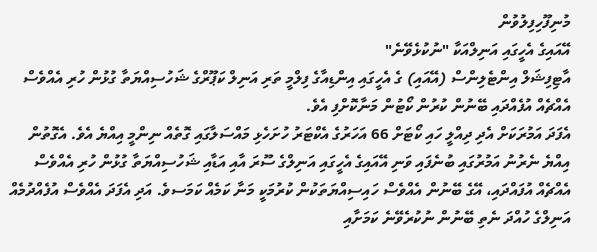މުނިފޫހިފިލުވުން
އޭއައިގެ އެހީގައި އަނިލްއަކާ "ނުކުޅެވޭނެ"
އާޓިފިޝަލް އިންޓެލިންސް (އޭއައި) ގެ އެހީގައި އިންޑިއާގެ ފިލްމީ ތަރި އަނިލް ކަޕޫރްގެ ޝަހުސިއްޔަތާ ގުޅުން ހުރި އެއްވެސް އެއްޗެއް އުފެއްދައި ބޭނުން ކުރުން ކޯޓުން މަނާކޮށްފި އެވެ.
އެފަދަ އަމުރަކަށް އެދި ދިއްލީ ހައި ކޯޓަށް 66 އަހަރުގެ އެކްޓަރު ހުށަހެޅި މައްސަލާގައި ގޮތެއް ނިންމީ އިއްޔެ އެވެ. އެގޮތުން އިއްޔެ ނެރުނު އަމުރުގައި ބުނެފައި ވަނި އޭއައިގެ އެހީގައި އަނިލްގެ ސޫރަ އާއި އަޑާއި ޝަހުސިއްޔަތާ ގުޅުން ހުރި އެއްވެސް އެއްޗެއް އުފައްދައި، އޭގެ ބޭނުން އެއްވެސް ހައިސިއްޔަތަކުން ކުރުމަކީ މަނާ ކަމެއް ކަމަސވެ. އަދި އެފަދަ އެއްވެސް އުފެއްދުމެއް އަނިލްގެ ހުއްދަ ނެތި ބޭނުން ނުކުރެވޭނެ ކަމަށާއި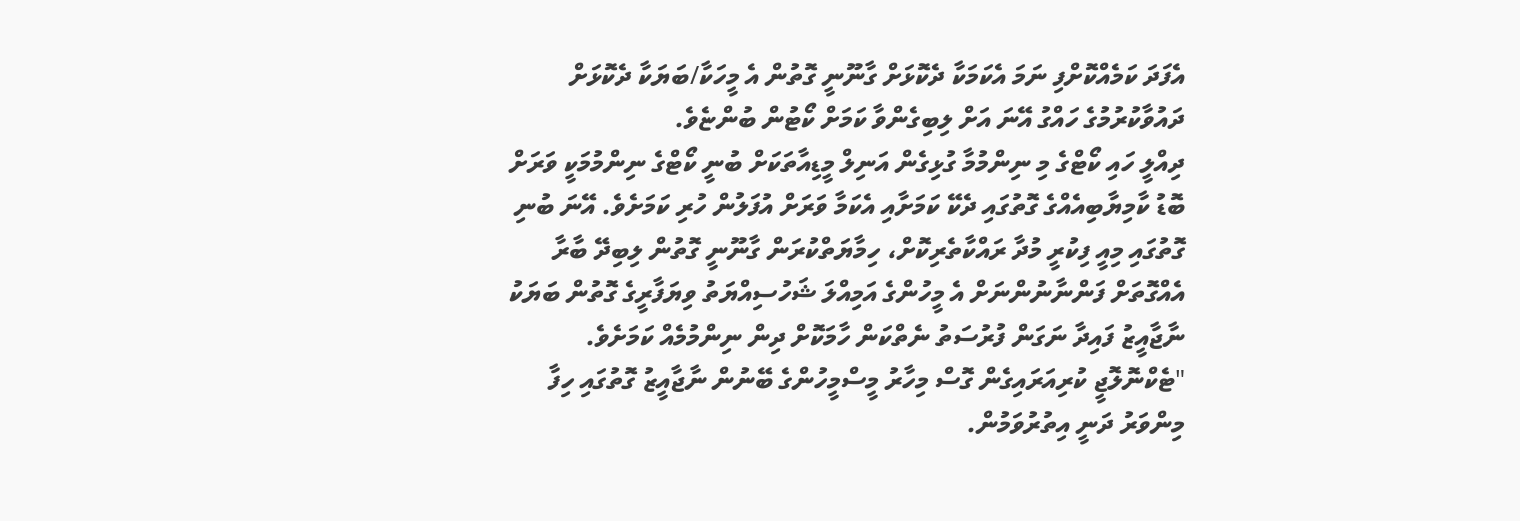އެފަދަ ކަމެއްކޮށްފި ނަމަ އެކަމަކާ ދެކޮޅަށް ގާނޫނީ ގޮތުން އެ މީހަކާ/ބަޔަކާ ދެކޮޅަށް ދައުވާކުރުމުގެ ހައްގު އޭނަ އަށް ލިބިގެންވާ ކަމަށް ކޯޓުން ބުންޏެވެ.
ދިއްލީ ހައި ކޯޓްގެ މި ނިންމުމާ ގުޅިގެން އަނިލް މީޑިއާތަކަށް ބުނީ ކޯޓްގެ ނިންމުމަކީ ވަރަށް ބޮޑު ކާމިޔާބިއެއްގެ ގޮތުގައި ދެކޭ ކަމަށާއި އެކަމާ ވަރަށް އުފަލުން ހުރި ކަމަށެވެ. އޭނަ ބުނި ގޮތުގައި މިއީ ފިކުރީ މުދާ ރައްކާތެރިކޮށް، ހިމާޔަތްކުރަން ގާނޫނީ ގޮތުން ލިބިދޭ ބާރާ އެއްގޮތަށް ފަންނާނުންނަށް އެ މީހުންގެ އަމިއްލަ ޝަހުސިއްޔަތު ވިޔަފާރީގެ ގޮތުން ބަޔަކު ނާޖާއީޒު ފައިދާ ނަގަން ފުރުސަތު ނެތްކަން ހާމަކޮށް ދިން ނިންމުމެއް ކަމަށެވެ.
"ޓެކްނޮލޮޖީ ކުރިއަރައިގެން ގޮސް މިހާރު މީސްމީހުންގެ ބޭނުން ނާޖާއީޒު ގޮތުގައި ހިފާ މިންވަރު ދަނީ އިތުރުވަމުން.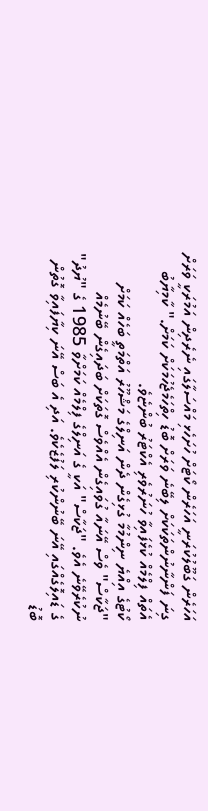އަހަރެން ގަބޫލުކުރަނީ އަހަރެން ކޯޓަށް ހުށަހެޅި މައްސަލާގައި ނެރެދިން އަމުރަކީ ވަރަށް ގިނަ ފަންނާނުންތަކަކަށް ލިބޭނެ ވަރަށް ބޮޑު ހިތްހަމެޖެހުމަކަށް ކަމަށް." ކާމިޔާބު އެތައް ފިލްމެއް ކުޅެފައިވާ ހުނަރުވެރި އެކްޓަރު ބުންޏެވެ.
ކޯޓުގެ އިއްޔެ ނިންމުމާ ގުޅިގެން ދެން އަނިލްގެ މަޝްހޫރު އަތްމަތީ ބަހެއް ކަމަށް "ޖަކާސް" ވެސް އޭނައާ ގުވައިގެން އެއްވެސް ގޮތަކަށް ބަދައިގެން ބޭނުމެއް ނުކުރެވޭނެ އެވެ. "ޖަކާސް" އަކީ ގެ އަނިލްގެ ފިލްމެއް ކަމަށްވާ 1985 ގެ "ޔުދު" ގެ ޑައިލޮގެއްގައި އޭނަ ބޭނުންކުރި ލަފުޒެކެވެ. އަދި އެ ބަސް އޭނަ ކިޔާފައިވާ ގޮތުން ބޮޑު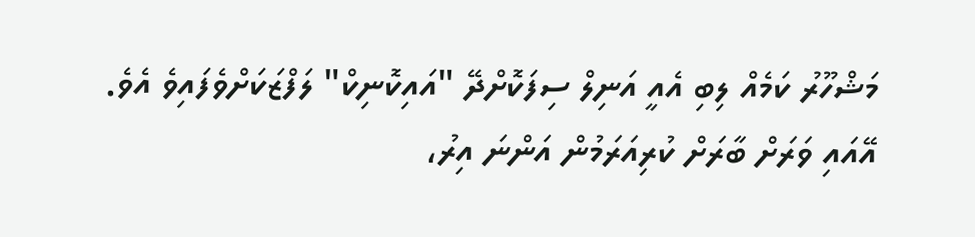މަޝްހޫރު ކަމެއް ލިބި އެއީ އަނިލް ސިފަކޮށްދޭ "އައިކޮނިކް" ލަފްޒަކަށްވެފައިވެ އެވެ.
އޭއައި ވަރަށް ބާރަށް ކުރިއަރަމުން އަންނަ އިރު،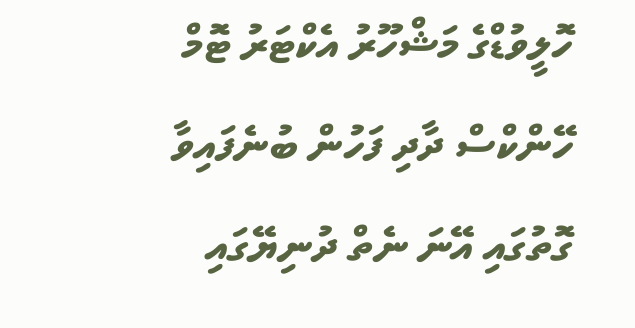ހޮލީވުޑްގެ މަޝްހޫރު އެކްޓަރު ޓޮމް ހޭންކްސް ދާދި ފަހުން ބުނެފައިވާ ގޮތުގައި އޭނަ ނެތް ދުނިޔޭގައި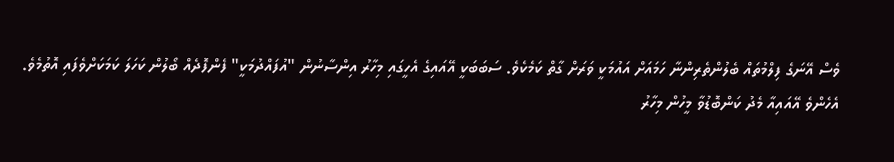ވެސް އޭނަގެ ފިލްމުތައް ބެލުންތެރިންނާ ހަމައަށް އައުމަކީ ވަރަށް ގާތް ކަމެކެވެ. ސަބަބަކީ އޭއައިގެ އެހީގައި މިހާރު އިންސާނުން "އުފައްދުމަކީ" ފެންފޮދެއް ބޯލުން ކަހަލަ ކަމަކަށްވެފައި އޮތުމެވެ.
އެހެންވެ އޭއައިއާ މެދު ކަންބޮޑުވާ މީހުން މިހާރު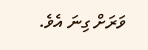ވަރަށް ގިނަ އެވެ.